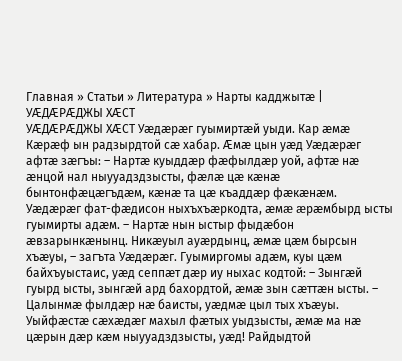Главная » Статьи » Литература » Нарты кадджытæ |
УÆДÆРÆДЖЫ ХÆСТ
УÆДÆРÆДЖЫ ХÆСТ Уæдæрæг гуымиртæй уыди. Кар æмæ Кæрæф ын радзырдтой сæ хабар. Æмæ цын уæд Уæдæрæг афтæ зæгъы: – Нартæ куыддæр фæфылдæр уой, афтæ нæ æнцой нал ныууадздзысты, фæлæ цæ кæнæ бынтонфæцæгъдæм, кæнæ та цæ къаддæр фæкæнæм. Уæдæрæг фат-фæдисон ныхъхъæркодта, æмæ æрæмбырд ысты гуымирты адæм. – Нартæ нын ыстыр фыдæбон æвзарынкæнынц. Никæуыл ауæрдынц, æмæ цæм бырсын хъæуы, – загъта Уæдæрæг. Гуымиргомы адæм, куы цæм байхъуыстаис, уæд сеппæт дæр иу ныхас кодтой: – Зынгæй гуырд ысты, зынгæй ард бахордтой, æмæ зын сæттæн ысты. – Цалынмæ фылдæр нæ баисты, уæдмæ цыл тых хъæуы. Уыйфæстæ сæхæдæг махыл фæтых уыдзысты, æмæ ма нæ цæрын дæр кæм ныууадздзысты, уæд! Райдыдтой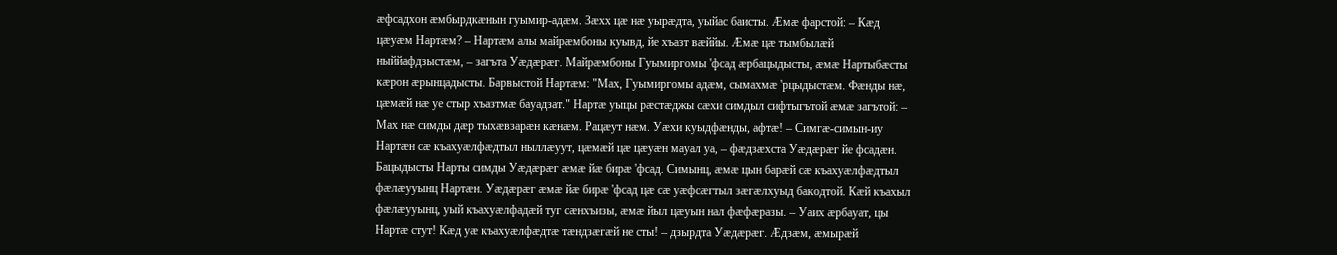æфсадхон æмбырдкæнын гуымир-адæм. Зæхх цæ нæ уырæдта, уыйас баисты. Æмæ фарстой: – Кæд цæуæм Нартæм? – Нартæм алы майрæмбоны куывд, йе хъазт вæййы. Æмæ цæ тымбылæй ныййафдзыстæм, – загъта Уæдæрæг. Майрæмбоны Гуымиргомы 'фсад æрбацыдысты, æмæ Нартыбæсты кæрон æрынцадысты. Барвыстой Нартæм: "Мах, Гуымиргомы адæм, сымахмæ 'рцыдыстæм. Фæнды нæ, цæмæй нæ уе стыр хъазтмæ бауадзат." Нартæ уыцы рæстæджы сæхи симдыл сифтыгътой æмæ загътой: – Мах нæ симды дæр тыхæвзарæн кæнæм. Рацæут нæм. Уæхи куыдфæнды, афтæ! – Симгæ-симын-иу Нартæн сæ къахуæлфæдтыл ныллæуут, цæмæй цæ цæуæн мауал уа, – фæдзæхста Уæдæрæг йе фсадæн. Бацыдысты Нарты симды Уæдæрæг æмæ йæ бирæ 'фсад. Симынц, æмæ цын барæй сæ къахуæлфæдтыл фæлæууынц Нартæн. Уæдæрæг æмæ йæ бирæ 'фсад цæ сæ уæфсæгтыл зæгæлхуыд бакодтой. Кæй къахыл фæлæууынц, уый къахуæлфадæй туг сæнхъизы, æмæ йыл цæуын нал фæфæразы. – Уаих æрбауат, цы Нартæ стут! Кæд уæ къахуæлфæдтæ тæндзæгæй не сты! – дзырдта Уæдæрæг. Æдзæм, æмырæй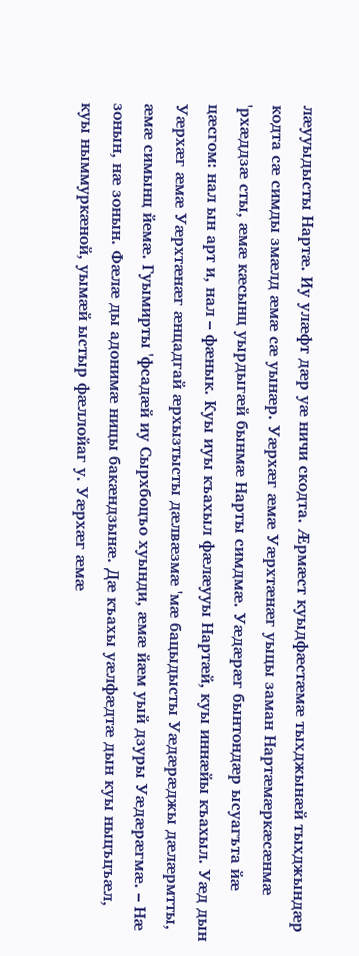лæууыдысты Нартæ. Иу улæфт дæр уæ ничи скодта. Æрмæст куыдфæстæмæ тыхджынæй тыхджындæр кодта сæ симды змæлд æмæ сæ уынæр. Уæрхæг æмæ Уæрхтæнæг уыцы заман Нартæмæркæсæнмæ 'рхæддзæ сты, æмæ кæсынц уырдыгæй бынмæ Нарты симдмæ. Уæдæрæг бынтондæр ысуагъта йæ цæсгом: нал ын арт и, нал – фæнык. Куы иуы къахыл фæлæууы Нартæй, куы иннæйы къахыл. Уæд дын Уæрхæг æмæ Уæрхтæнæг æнцадгай æрхызтысты дæлвæзмæ 'мæ бацыдысты Уæдæрæджы дæлæрмтты, æмæ симынц йемæ. Гуымирты 'фсадæй иу Сырхбоцъо хуынди, æмæ йæм уый дзуры Уæдæрæгмæ. – Нæ зонын, нæ зонын. Фæлæ ды адонимæ ницы бакæндзынæ. Дæ къахы уæлфæдтæ дын куы ныцъцъæл, куы ныммуркæной, уымæй ыстыр фæллойаг у. Уæрхæг æмæ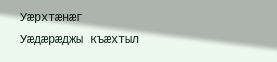Уæрхтæнæг Уæдæрæджы къæхтыл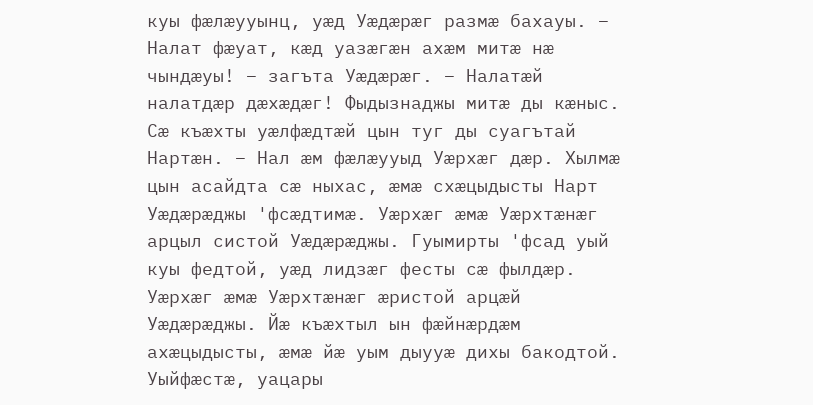куы фæлæууынц, уæд Уæдæрæг размæ бахауы. – Налат фæуат, кæд уазæгæн ахæм митæ нæ чындæуы! – загъта Уæдæрæг. – Налатæй налатдæр дæхæдæг! Фыдызнаджы митæ ды кæныс. Сæ къæхты уæлфæдтæй цын туг ды суагътай Нартæн. – Нал æм фæлæууыд Уæрхæг дæр. Хылмæ цын асайдта сæ ныхас, æмæ схæцыдысты Нарт Уæдæрæджы 'фсæдтимæ. Уæрхæг æмæ Уæрхтæнæг арцыл систой Уæдæрæджы. Гуымирты 'фсад уый куы федтой, уæд лидзæг фесты сæ фылдæр. Уæрхæг æмæ Уæрхтæнæг æристой арцæй Уæдæрæджы. Йæ къæхтыл ын фæйнæрдæм ахæцыдысты, æмæ йæ уым дыууæ дихы бакодтой. Уыйфæстæ, уацары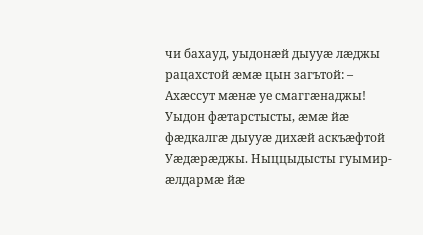чи бахауд, уыдонæй дыууæ лæджы рацахстой æмæ цын загътой: – Ахæссут мæнæ уе смаггæнаджы! Уыдон фæтарстысты, æмæ йæ фæдкалгæ дыууæ дихæй аскъæфтой Уæдæрæджы. Ныццыдысты гуымир-æлдармæ йæ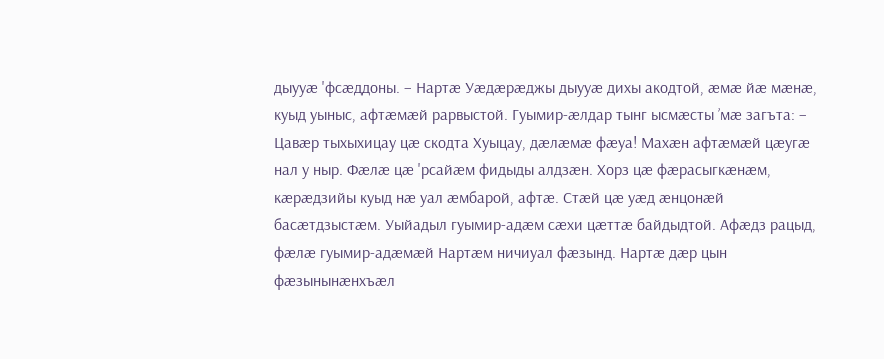дыууæ 'фсæддоны. – Нартæ Уæдæрæджы дыууæ дихы акодтой, æмæ йæ мæнæ, куыд уыныс, афтæмæй рарвыстой. Гуымир-æлдар тынг ысмæсты ’мæ загъта: – Цавæр тыхыхицау цæ скодта Хуыцау, дæлæмæ фæуа! Махæн афтæмæй цæугæ нал у ныр. Фæлæ цæ 'рсайæм фидыды алдзæн. Хорз цæ фæрасыгкæнæм, кæрæдзийы куыд нæ уал æмбарой, афтæ. Стæй цæ уæд æнцонæй басæтдзыстæм. Уыйадыл гуымир-адæм сæхи цæттæ байдыдтой. Афæдз рацыд, фæлæ гуымир-адæмæй Нартæм ничиуал фæзынд. Нартæ дæр цын фæзынынæнхъæл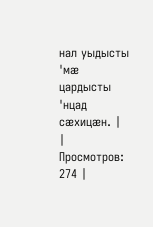нал уыдысты 'мæ цардысты 'нцад сæхицæн. | |
Просмотров: 274 |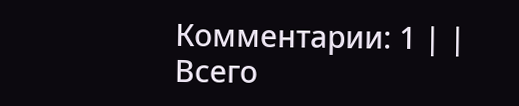Комментарии: 1 | |
Всего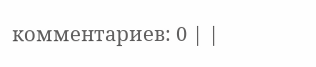комментариев: 0 | |